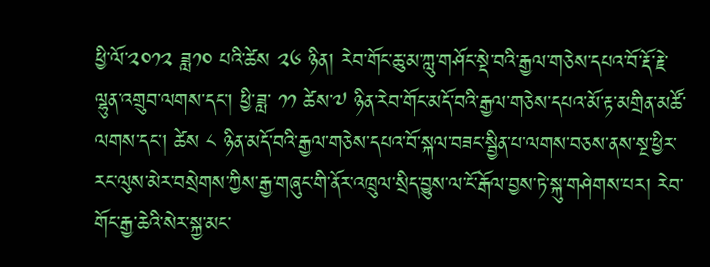ཕྱི་ལོ་༢༠༡༢ ཟླ༡༠ པའི་ཚེས ༢༦ ཉིན། རེབ་གོང་ཆུ་མ་ཀླུ་གཤོང་སྡེ་བའི་རྒྱལ་གཅེས་དཔའ་བོ་རྡོ་རྗེ་ལྷུན་འགྲུབ་ལགས་དང་། ཕྱི་ཟླ་ ༡༡ ཚེས་༧ ཉིན་རེབ་གོང་མདོ་བའི་རྒྱལ་གཅེས་དཔའ་མོ་རྟ་མགྲིན་མཚོ་ལགས་དང་། ཚེས ༨ ཉིན་མདོ་བའི་རྒྱལ་གཅེས་དཔའ་བོ་སྐལ་བཟང་སྦྱིན་པ་ལགས་བཅས་ནས་སྔ་ཕྱིར་རང་ལུས་མེར་བསྲེགས་ཀྱིས་རྒྱ་གཞུང་གི་ནོར་འཁྲུལ་སྲིད་བྱུས་ལ་ངོ་རྒོལ་བྱས་ཏེ་སྐུ་གཤེགས་པར། རེབ་གོང་རྒྱ་ཆེའི་སེར་སྐྱ་མང་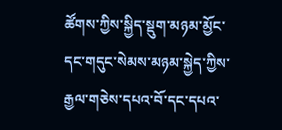ཚོགས་ཀྱིས་སྐྱིད་སྡུག་མཉམ་མྱོང་དང་གདུང་སེམས་མཉམ་སྐྱེད་ཀྱིས་རྒྱལ་གཅེས་དཔའ་བོ་དང་དཔའ་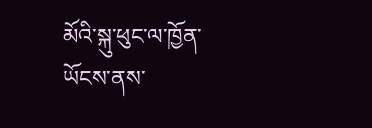མོའི་སྐུ་ཕུང་ལ་ཁྱོན་ཡོངས་ནས་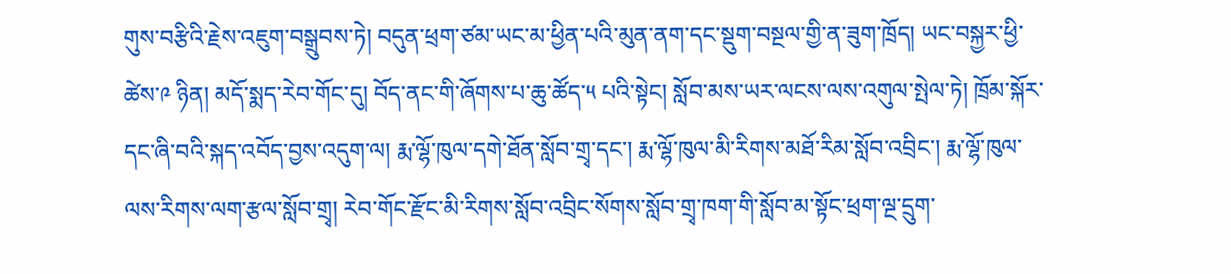གུས་བརྩིའི་རྗེས་འཇུག་བསྒྲུབས་ཏེ། བདུན་ཕྲག་ཙམ་ཡང་མ་ཕྱིན་པའི་མུན་ནག་དང་སྡུག་བསྔལ་གྱི་ན་ཟུག་ཁྲོད། ཡང་བསྐྱར་ཕྱི་ཚེས་༩ ཉིན། མདོ་སྨད་རེབ་གོང་དུ། བོད་ནང་གི་ཞོགས་པ་ཆུ་ཚོད་༥ པའི་སྟེང། སློབ་མས་ཡར་ལངས་ལས་འགུལ་སྤེལ་ཏེ། ཁྲོམ་སྐོར་དང་ཞི་བའི་སྐད་འབོད་བྱས་འདུག་ལ། རྨ་ལྷོ་ཁུལ་དགེ་ཐོན་སློབ་གྲྭ་དང་། རྨ་ལྷོ་ཁུལ་མི་རིགས་མཐོ་རིམ་སློབ་འབྲིང་། རྨ་ལྷོ་ཁུལ་ལས་རིགས་ལག་རྩལ་སློབ་གྲྭ། རེབ་གོང་རྫོང་མི་རིགས་སློབ་འབྲིང་སོགས་སློབ་གྲྭ་ཁག་གི་སློབ་མ་སྟོང་ཕྲག་ལྔ་དྲུག་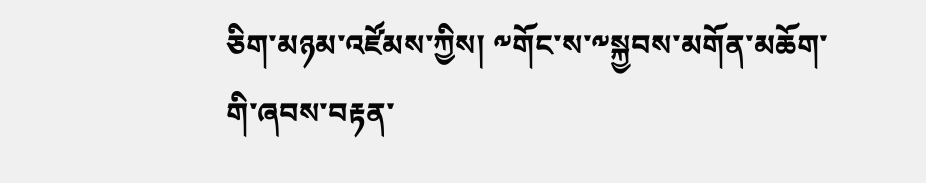ཅིག་མཉམ་འཛོམས་ཀྱིས། ༸གོང་ས་༸སྐྱབས་མགོན་མཆོག་གི་ཞབས་བརྟན་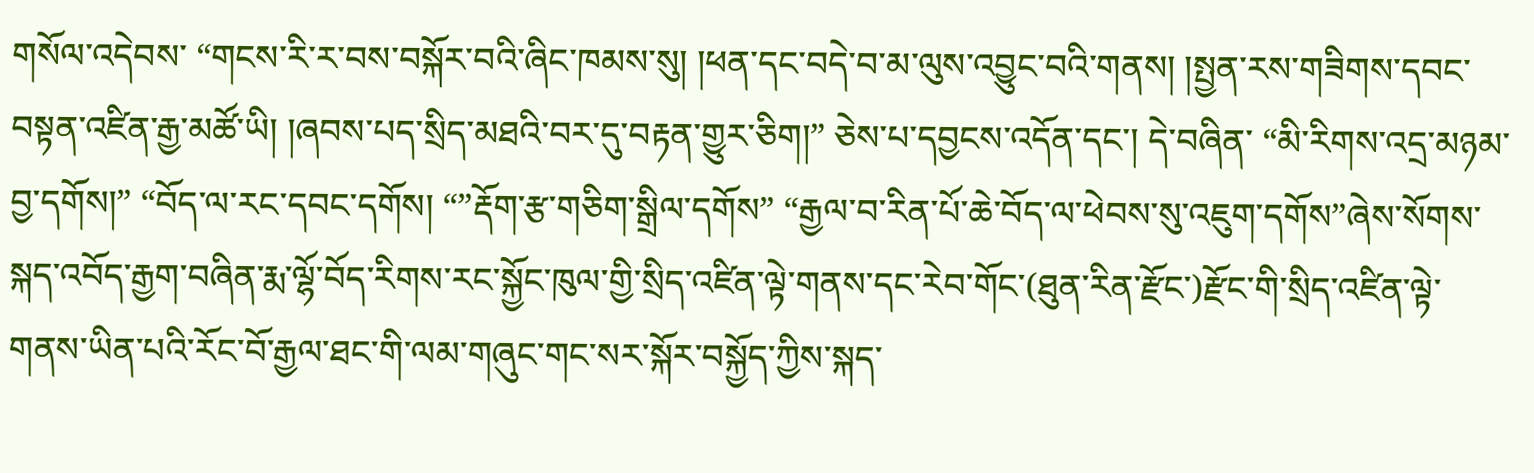གསོལ་འདེབས་ “གངས་རི་ར་བས་བསྐོར་བའི་ཞིང་ཁམས་སུ། །ཕན་དང་བདེ་བ་མ་ལུས་འབྱུང་བའི་གནས། །སྤྱན་རས་གཟིགས་དབང་བསྟན་འཛིན་རྒྱ་མཚོ་ཡི། །ཞབས་པད་སྲིད་མཐའི་བར་དུ་བརྟན་གྱུར་ཅིག།” ཅེས་པ་དབྱངས་འདོན་དང་། དེ་བཞིན་ “མི་རིགས་འདྲ་མཉམ་བྱ་དགོས།” “བོད་ལ་རང་དབང་དགོས། “”རྡོག་རྩ་གཅིག་སྒྲིལ་དགོས” “རྒྱལ་བ་རིན་པོ་ཆེ་བོད་ལ་ཕེབས་སུ་འཇུག་དགོས”ཞེས་སོགས་སྐད་འབོད་རྒྱག་བཞིན་རྨ་ལྷོ་བོད་རིགས་རང་སྐྱོང་ཁུལ་གྱི་སྲིད་འཛིན་ལྟེ་གནས་དང་རེབ་གོང་(ཐུན་རིན་རྫོང་)རྫོང་གི་སྲིད་འཛིན་ལྟེ་གནས་ཡིན་པའི་རོང་བོ་རྒྱལ་ཐང་གི་ལམ་གཞུང་གང་སར་སྐོར་བསྐྱོད་ཀྱིས་སྐད་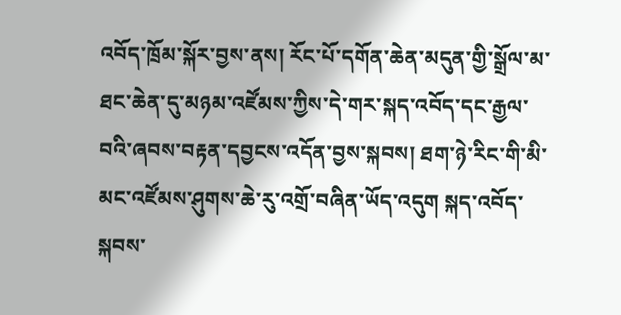འབོད་ཁྲོམ་སྐོར་བྱས་ནས། རོང་པོ་དགོན་ཆེན་མདུན་གྱི་སྒྲོལ་མ་ཐང་ཆེན་དུ་མཉམ་འཛོམས་ཀྱིས་དེ་གར་སྐད་འབོད་དང་རྒྱལ་བའི་ཞབས་བརྟན་དབྱངས་འདོན་བྱས་སྐབས། ཐག་ཉེ་རིང་གི་མི་མང་འཛོམས་ཤུགས་ཆེ་རུ་འགྲོ་བཞིན་ཡོད་འདུག སྐད་འབོད་སྐབས་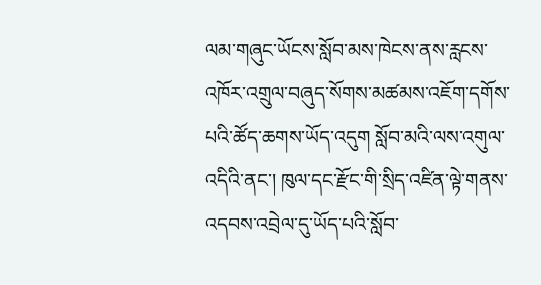ལམ་གཞུང་ཡོངས་སློབ་མས་ཁེངས་ནས་རླངས་འཁོར་འགྲུལ་བཞུད་སོགས་མཚམས་འཇོག་དགོས་པའི་ཚོད་ཆགས་ཡོད་འདུག སློབ་མའི་ལས་འགུལ་འདིའི་ནང་། ཁུལ་དང་རྫོང་གི་སྲིད་འཛིན་ལྟེ་གནས་འདབས་འབྲེལ་དུ་ཡོད་པའི་སློབ་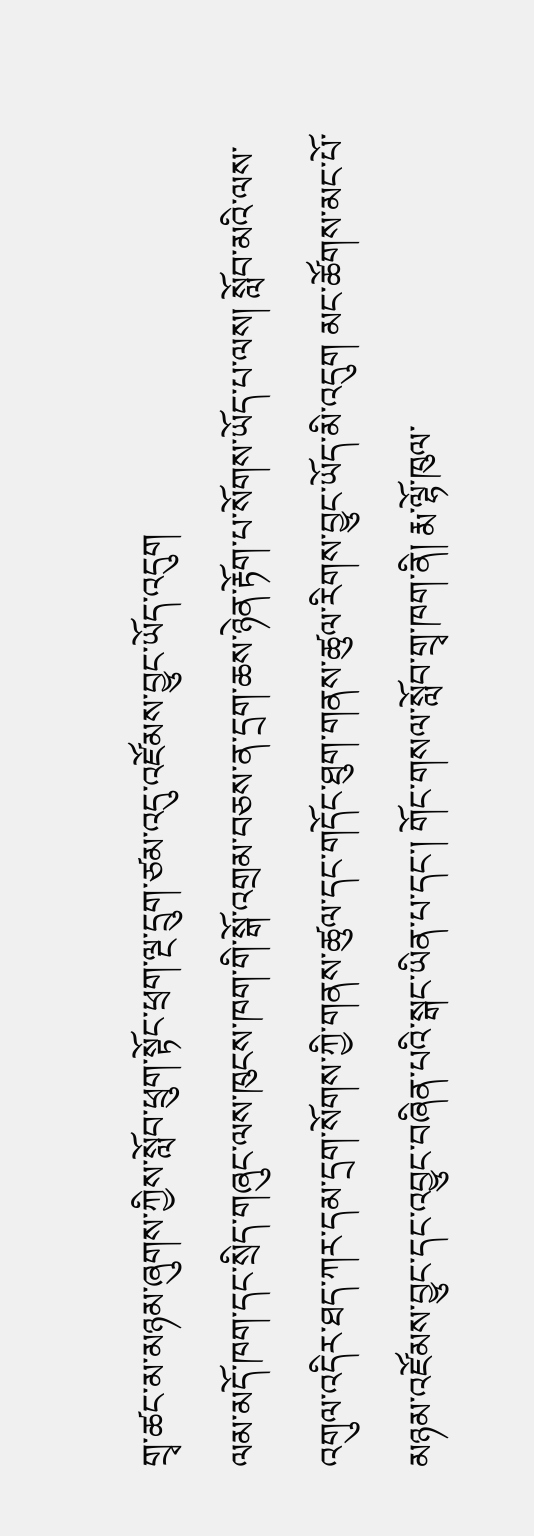གྲྭ་ཚང་མ་མཉམ་ཞུགས་ཀྱིས་སློབ་ཕྲུག་སྟོང་ཕྲག་ལྔ་དྲུག་ཙམ་འདུ་འཛོམས་བྱུང་ཡོད་འདུག
ལམ་མདོ་ཁག་དང་སྲིད་གཞུང་ལས་ཁུངས་ཁག་གི་སྒོ་འགྲམ་བཅས་ན་དྲག་ཆས་ཉེན་རྟོག་པ་སོགས་ཡོད་པ་ལས། སློབ་མའི་ལས་འགུལ་འདིར་ཐད་ཀར་དམ་དྲག་སོགས་ཀྱི་གནས་ཚུལ་དང་གདོང་ཐུག་གནས་ཚུལ་རིགས་བྱུང་ཡོད་མི་འདུག མང་ཚོགས་མང་པོ་མཉམ་འཛོམས་བྱུང་དང་འབྱུང་བཞིན་པའི་སྒང་ཡིན་པ་དང་། གོང་གསལ་སློབ་གྲྭ་ཁག་ནི། རྨ་ལྷོ་ཁུལ་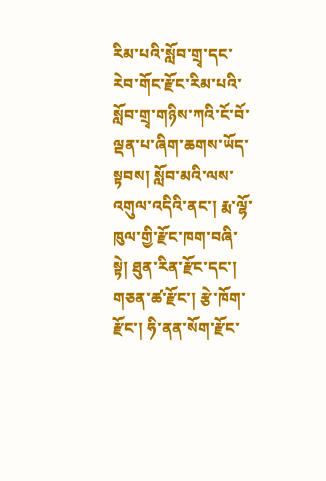རིམ་པའི་སློབ་གྲྭ་དང་རེབ་གོང་རྫོང་རིམ་པའི་སློབ་གྲྭ་གཉིས་ཀའི་ངོ་བོ་ལྡན་པ་ཞིག་ཆགས་ཡོད་སྟབས། སློབ་མའི་ལས་འགུལ་འདིའི་ནང་། རྨ་ལྷོ་ཁུལ་གྱི་རྫོང་ཁག་བཞི་སྟེ། ཐུན་རིན་རྫོང་དང་། གཅན་ཚ་རྫོང་། རྩེ་ཁོག་རྫོང་། ཧི་ནན་སོག་རྫོང་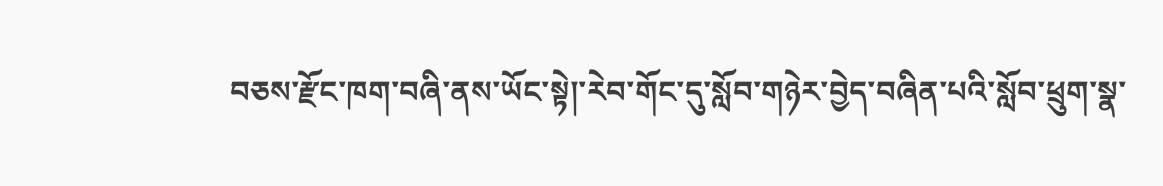བཅས་རྫོང་ཁག་བཞི་ནས་ཡོང་སྟེ།་རེབ་གོང་དུ་སློབ་གཉེར་བྱེད་བཞིན་པའི་སློབ་ཕྲུག་སྣ་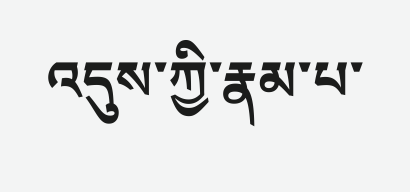འདུས་ཀྱི་རྣམ་པ་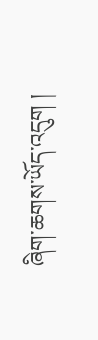ཞིག་ཆགས་ཡོད་འདུག །